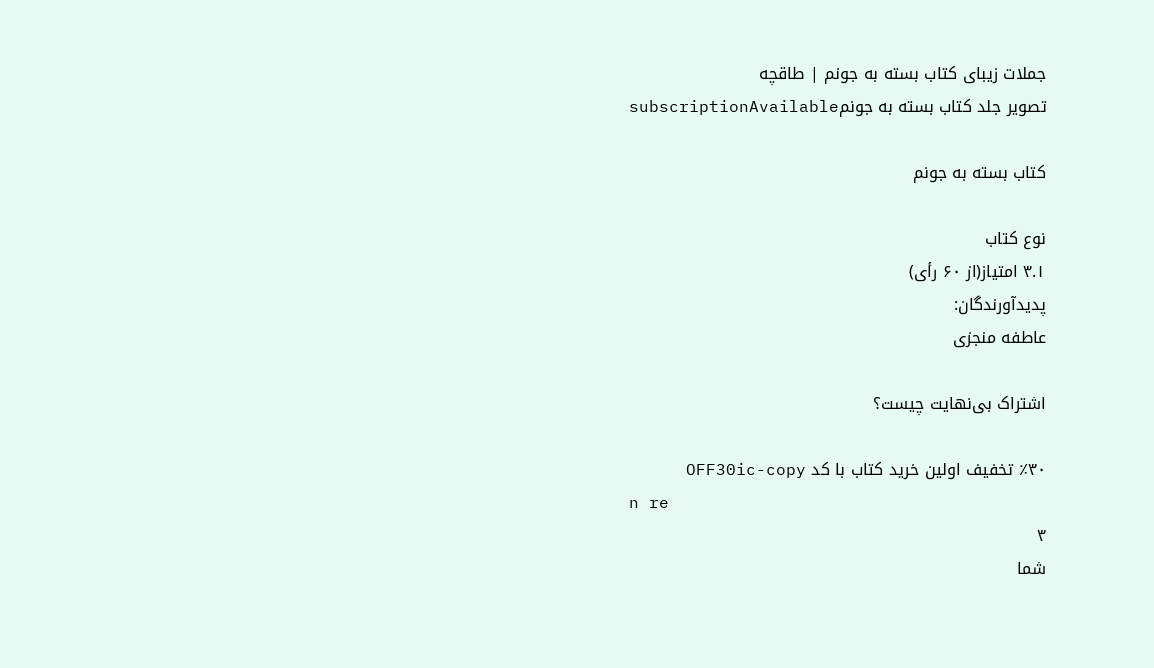جملات زیبای کتاب بسته به جونم | طاقچه
تصویر جلد کتاب بسته به جونمsubscriptionAvailable

کتاب بسته به جونم

نوع کتاب
۳.۱ امتیاز(از ۶۰ رأی)
پدیدآورندگان:
عاطفه منجزی

اشتراک بی‌نهایت چیست؟

٪۳۰ تخفیف اولین خرید کتاب با کد OFF30ic-copy
n re
۳
شما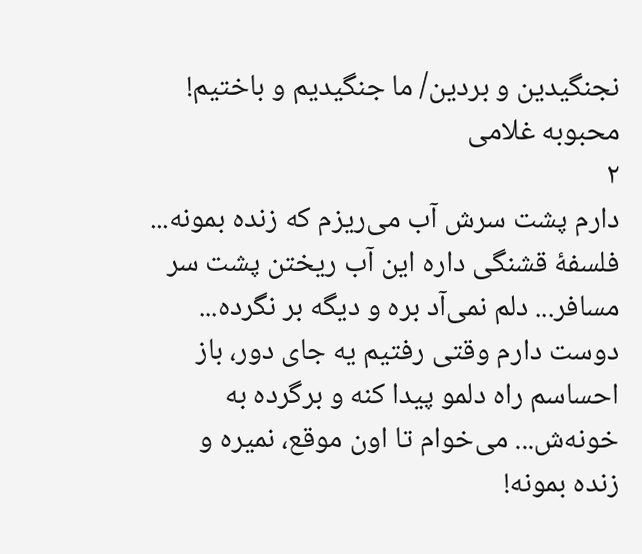نجنگیدین و بردین/ ما جنگیدیم و باختیم!
محبوبه غلامی
۲
دارم پشت سرش آب می‌ریزم که زنده بمونه... فلسفهٔ قشنگی داره این آب ریختن پشت سر مسافر... دلم نمی‌آد بره و دیگه بر نگرده... دوست دارم وقتی رفتیم یه جای دور، باز احساسم راه دلمو پیدا کنه و برگرده به خونه‌ش... می‌خوام تا اون موقع، نمیره و زنده بمونه!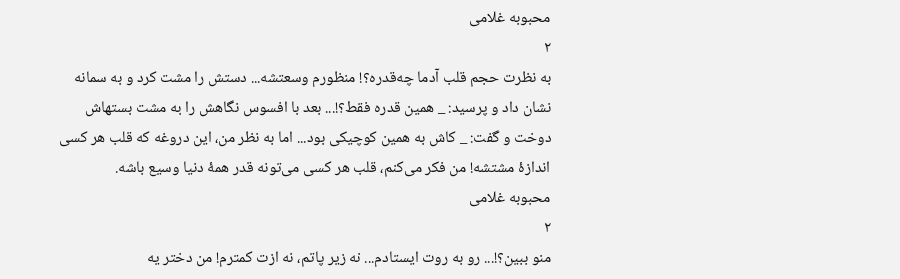محبوبه غلامی
۲
به نظرت حجم قلب آدما چه‌قدره؟! منظورم وسعتشه... دستش را مشت کرد و به سمانه نشان داد و پرسید: _ همین قدره فقط؟!... بعد با افسوس نگاهش را به مشت بستهاش دوخت و گفت: _ کاش به همین کوچیکی بود... اما به نظر من، این دروغه که قلب هر کسی اندازهٔ مشتشه! من فکر می‌کنم، قلب هر کسی می‌تونه قدر همهٔ دنیا وسیع باشه.
محبوبه غلامی
۲
منو ببین؟!... رو به روت ایستادم... نه زیر پاتم، نه ازت کمترم! من دختر یه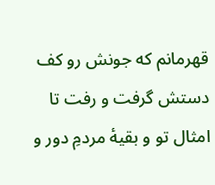قهرمانم که جونش رو کف دستش گرفت و رفت تا امثال تو و بقیهٔ مردمِ دور و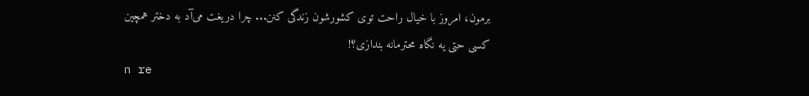برمون، امروز با خیال راحت توی کشورشون زندگی کنن... چرا دریغت می‌آد به دختر همچین کسی حتی یه نگاه محترمانه بندازی؟!
n re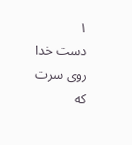۱
دست خدا روی سرت که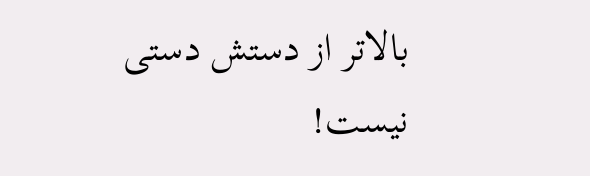بالاتر از دستش دستی نیست!